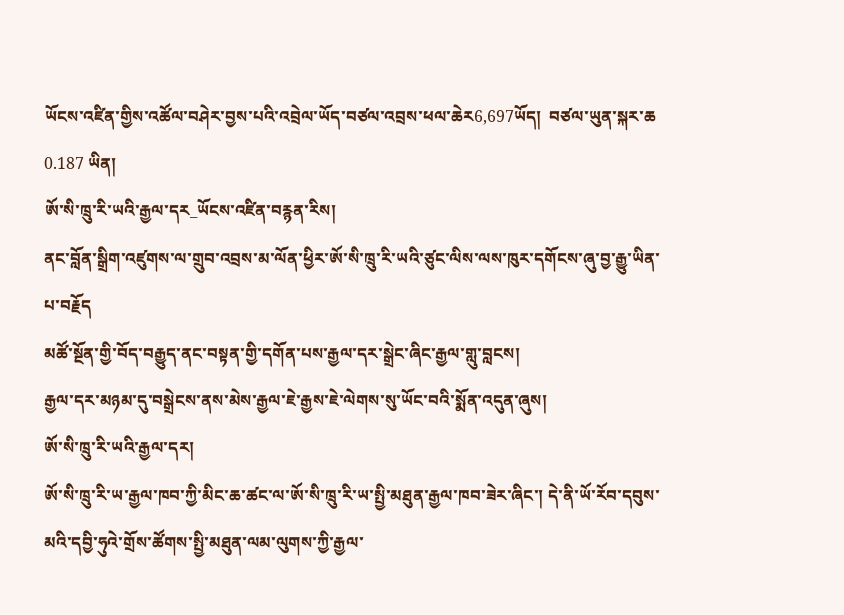ཡོངས་འཛིན་གྱིས་འཚོལ་བཤེར་བྱས་པའི་འབྲེལ་ཡོད་བཙལ་འབྲས་ཕལ་ཆེར6,697ཡོད།  བཙལ་ཡུན་སྐར་ཆ 0.187 ཡིན།
ཨོ་སི་ཁྲུ་རི་ཡའི་རྒྱལ་དར_ཡོངས་འཛིན་བརྙན་རིས།
ནང་བློན་སྒྲིག་འཛུགས་ལ་གྲུབ་འབྲས་མ་ལོན་ཕྱིར་ཨོ་སི་ཁྲུ་རི་ཡའི་ཙུང་ལིས་ལས་ཁུར་དགོངས་ཞུ་བྱ་རྒྱུ་ཡིན་པ་བརྗོད
མཚོ་སྔོན་གྱི་བོད་བརྒྱུད་ནང་བསྟན་གྱི་དགོན་པས་རྒྱལ་དར་སྒྲེང་ཞིང་རྒྱལ་གླུ་བླངས།
རྒྱལ་དར་མཉམ་དུ་བསྒྲེངས་ནས་མེས་རྒྱལ་ཇེ་རྒྱས་ཇེ་ལེགས་སུ་ཡོང་བའི་སྨོན་འདུན་ཞུས།
ཨོ་སི་ཁྲུ་རི་ཡའི་རྒྱལ་དར།
ཨོ་སི་ཁྲུ་རི་ཡ་རྒྱལ་ཁབ་ཀྱི་མིང་ཆ་ཚང་ལ་ཨོ་སི་ཁྲུ་རི་ཡ་སྤྱི་མཐུན་རྒྱལ་ཁབ་ཟེར་ཞིང་། དེ་ནི་ཡོ་རོབ་དབུས་མའི་དབྱི་ཧུའེ་གྲོས་ཚོགས་སྤྱི་མཐུན་ལམ་ལུགས་ཀྱི་རྒྱལ་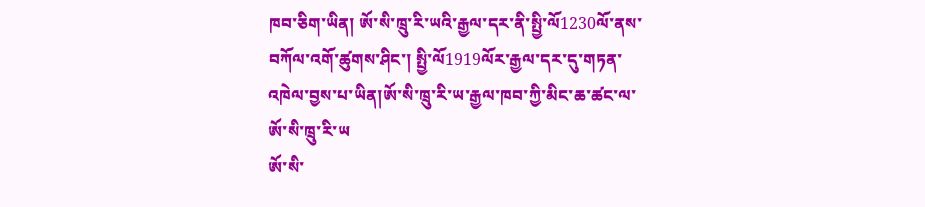ཁབ་ཅིག་ཡིན། ཨོ་སི་ཁྲུ་རི་ཡའི་རྒྱལ་དར་ནི་སྤྱི་ལོ1230ལོ་ནས་བཀོལ་འགོ་ཚུགས་ཤིང་། སྤྱི་ལོ1919ལོར་རྒྱལ་དར་དུ་གཏན་འཁེལ་བྱས་པ་ཡིན།ཨོ་སི་ཁྲུ་རི་ཡ་རྒྱལ་ཁབ་ཀྱི་མིང་ཆ་ཚང་ལ་ཨོ་སི་ཁྲུ་རི་ཡ
ཨོ་སི་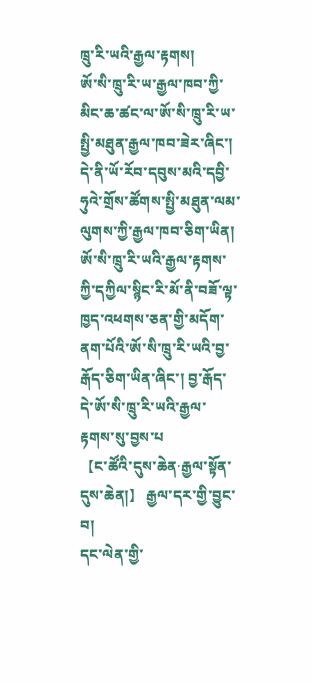ཁྲུ་རི་ཡའི་རྒྱལ་རྟགས།
ཨོ་སི་ཁྲུ་རི་ཡ་རྒྱལ་ཁབ་ཀྱི་མིང་ཆ་ཚང་ལ་ཨོ་སི་ཁྲུ་རི་ཡ་སྤྱི་མཐུན་རྒྱལ་ཁབ་ཟེར་ཞིང་། དེ་ནི་ཡོ་རོབ་དབུས་མའི་དབྱི་ཧུའེ་གྲོས་ཚོགས་སྤྱི་མཐུན་ལམ་ལུགས་ཀྱི་རྒྱལ་ཁབ་ཅིག་ཡིན། ཨོ་སི་ཁྲུ་རི་ཡའི་རྒྱལ་རྟགས་ཀྱི་དཀྱིལ་སྙིང་རི་མོ་ནི་བཟོ་ལྟ་ཁྱད་འཕགས་ཅན་གྱི་མདོག་ནག་པོའི་ཨོ་སི་ཁྲུ་རི་ཡའི་བྱ་རྒོད་ཅིག་ཡིན་ཞིང་། བྱ་རྒོད་དེ་ཨོ་སི་ཁྲུ་རི་ཡའི་རྒྱལ་རྟགས་སུ་བྱས་པ
【ང་ཚོའི་དུས་ཆེན·རྒྱལ་སྟོན་དུས་ཆེན།】 རྒྱལ་དར་གྱི་བྱུང་བ།
དང་ལེན་གྱི་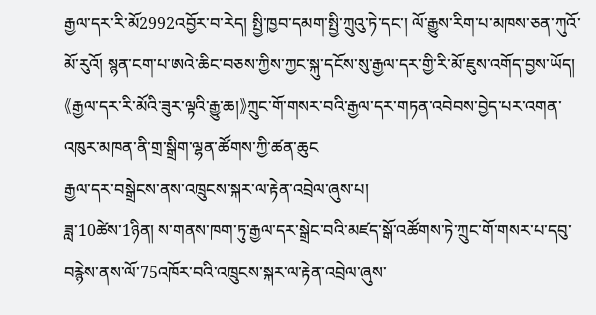རྒྱལ་དར་རི་མོ2992འབྱོར་བ་རེད། སྤྱི་ཁྱབ་དམག་སྤྱི་ཀྲུའུ་ཏེ་དང་། ལོ་རྒྱུས་རིག་པ་མཁས་ཅན་ཀུའོ་མོ་རུའོ། སྙན་ངག་པ་ཨའེ་ཆིང་བཅས་ཀྱིས་ཀྱང་སྐུ་དངོས་སུ་རྒྱལ་དར་གྱི་རི་མོ་ཇུས་འགོད་བྱས་ཡོད།《རྒྱལ་དར་རི་མོའི་ཟུར་ལྟའི་རྒྱུ་ཆ།》ཀྲུང་གོ་གསར་བའི་རྒྱལ་དར་གཏན་འབེབས་བྱེད་པར་འགན་འཁུར་མཁན་ནི་གྲ་སྒྲིག་ལྷན་ཚོགས་ཀྱི་ཚན་ཆུང
རྒྱལ་དར་བསྒྲེངས་ནས་འཁྲུངས་སྐར་ལ་རྟེན་འབྲེལ་ཞུས་པ།
ཟླ་10ཚེས་1ཉིན། ས་གནས་ཁག་ཏུ་རྒྱལ་དར་སྒྲེང་བའི་མཛད་སྒོ་འཚོགས་ཏེ་ཀྲུང་གོ་གསར་པ་དབུ་བརྙེས་ནས་ལོ་75འཁོར་བའི་འཁྲུངས་སྐར་ལ་རྟེན་འབྲེལ་ཞུས་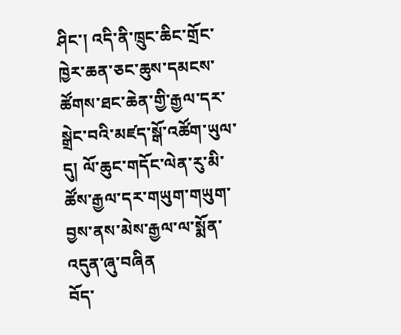ཤིང་། འདི་ནི་ཁྲུང་ཆིང་གྲོང་ཁྱེར་ཆན་ཅང་ཆུས་དམངས་ཚོགས་ཐང་ཆེན་གྱི་རྒྱལ་དར་སྒྲེང་བའི་མཛད་སྒོ་འཚོག་ཡུལ་དུ། ལོ་ཆུང་གདོང་ལེན་རུ་མི་ཚོས་རྒྱལ་དར་གཡུག་གཡུག་བྱས་ནས་མེས་རྒྱལ་ལ་སྨོན་འདུན་ཞུ་བཞིན
བོད་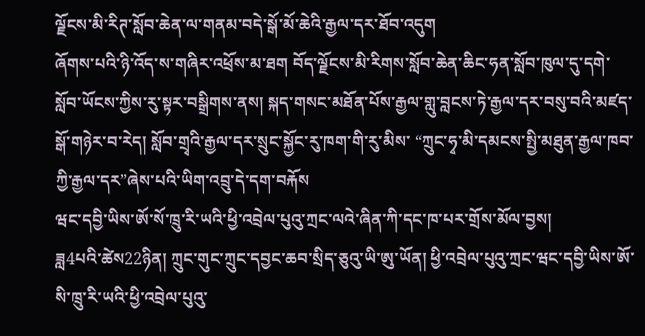ལྗོངས་མི་རིཊ་སློབ་ཆེན་ལ་གནམ་བདེ་སྒོ་མོ་ཆེའི་རྒྱལ་དར་ཐོབ་འདུག
ཞོགས་པའི་ཉི་འོད་ས་གཞིར་འཕྲོས་མ་ཐག བོད་ལྗོངས་མི་རིགས་སློབ་ཆེན་ཆིང་ཧན་སློབ་ཁུལ་དུ་དགེ་སློབ་ཡོངས་ཀྱིས་རུ་སྟར་བསྒྲིགས་ནས། སྐད་གསང་མཐོན་པོས་རྒྱལ་གླུ་བླངས་ཏེ་རྒྱལ་དར་བསུ་བའི་མཛད་སྒོ་གཉེར་བ་རེད། སློབ་གྲྭའི་རྒྱལ་དར་སྲུང་སྐྱོང་རུ་ཁག་གི་རུ་མིས་ “ཀྲུང་ཧྭ་མི་དམངས་སྤྱི་མཐུན་རྒྱལ་ཁབ་ཀྱི་རྒྱལ་དར”ཞེས་པའི་ཡིག་འབྲུ་དེ་དག་བརྐོས
ཝང་དབྱི་ཡིས་ཨོ་སོ་ཁྲུ་རི་ཡའི་ཕྱི་འབྲེལ་པུའུ་ཀྲང་ལའེ་ཞིན་ཀི་དང་ཁ་པར་གྲོས་མོལ་བྱས།
ཟླ4པའི་ཚེས22ཉིན། ཀྲུང་གུང་ཀྲུང་དབྱང་ཆབ་སྲིད་ཅུའུ་ཡི་ཨུ་ཡོན། ཕྱི་འབྲེལ་པུའུ་ཀྲང་ཝང་དབྱི་ཡིས་ཨོ་སི་ཁྲུ་རི་ཡའི་ཕྱི་འབྲེལ་པུའུ་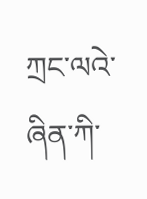ཀྲང་ལའེ་ཞིན་ཀི་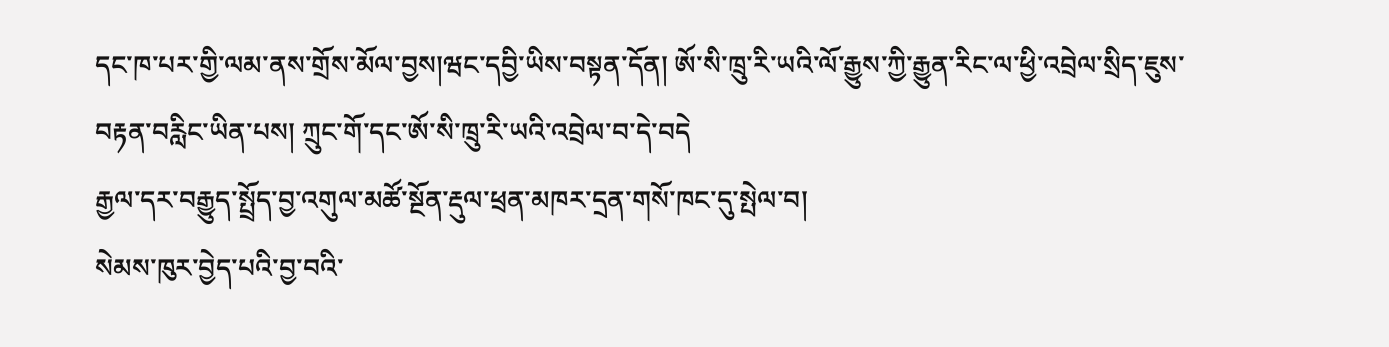དང་ཁ་པར་གྱི་ལམ་ནས་གྲོས་མོལ་བྱས།ཝང་དབྱི་ཡིས་བསྟན་དོན། ཨོ་སི་ཁྲུ་རི་ཡའི་ལོ་རྒྱུས་ཀྱི་རྒྱུན་རིང་ལ་ཕྱི་འབྲེལ་སྲིད་ཇུས་བརྟན་བརླིང་ཡིན་པས། ཀྲུང་གོ་དང་ཨོ་སི་ཁྲུ་རི་ཡའི་འབྲེལ་བ་དེ་བདེ
རྒྱལ་དར་བརྒྱུད་སྤྲོད་བྱ་འགུལ་མཚོ་སྔོན་རྡུལ་ཕྲན་མཁར་དྲན་གསོ་ཁང་དུ་སྤེལ་བ།
སེམས་ཁུར་བྱེད་པའི་བྱ་བའི་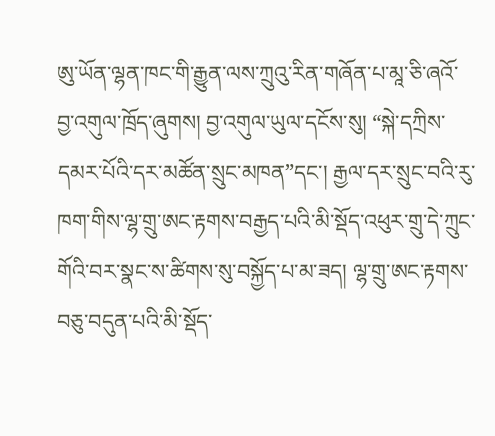ཨུ་ཡོན་ལྷན་ཁང་གི་རྒྱུན་ལས་ཀྲུའུ་རིན་གཞོན་པ་མཱ་ཅི་ཞའོ་བྱ་འགུལ་ཁྲོད་ཞུགས། བྱ་འགུལ་ཡུལ་དངོས་སུ། “སྐེ་དཀྲིས་དམར་པོའི་དར་མཚོན་སྲུང་མཁན”དང་། རྒྱལ་དར་སྲུང་བའི་རུ་ཁག་གིས་ལྷ་གྲུ་ཨང་རྟགས་བརྒྱད་པའི་མི་སྡོད་འཕུར་གྲུ་དེ་ཀྲུང་གོའི་བར་སྣང་ས་ཚིགས་སུ་བསྐྱོད་པ་མ་ཟད། ལྷ་གྲུ་ཨང་རྟགས་བཅུ་བདུན་པའི་མི་སྡོད་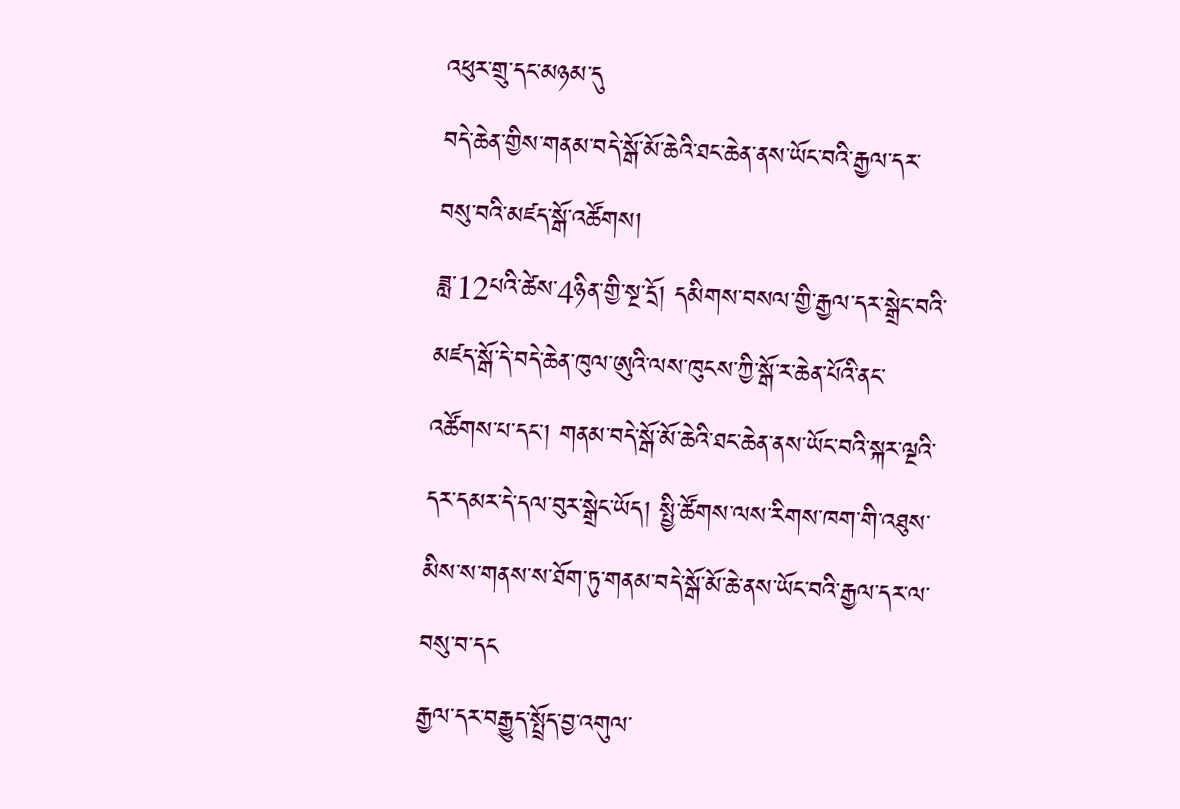འཕུར་གྲུ་དང་མཉམ་དུ
བདེ་ཆེན་གྱིས་གནམ་བདེ་སྒོ་མོ་ཆེའི་ཐང་ཆེན་ནས་ཡོང་བའི་རྒྱལ་དར་བསུ་བའི་མཛད་སྒོ་འཚོགས།
ཟླ་12པའི་ཚེས་4ཉིན་གྱི་སྔ་དྲོ། དམིགས་བསལ་གྱི་རྒྱལ་དར་སྒྲེང་བའི་མཛད་སྒོ་དེ་བདེ་ཆེན་ཁུལ་ཨུའི་ལས་ཁུངས་ཀྱི་སྒོ་ར་ཆེན་པོའི་ནང་འཚོགས་པ་དང་། གནམ་བདེ་སྒོ་མོ་ཆེའི་ཐང་ཆེན་ནས་ཡོང་བའི་སྐར་ལྔའི་དར་དམར་དེ་དལ་བུར་སྒྲེང་ཡོད། སྤྱི་ཚོགས་ལས་རིགས་ཁག་གི་འཐུས་མིས་ས་གནས་ས་ཐོག་ཏུ་གནམ་བདེ་སྒོ་མོ་ཆེ་ནས་ཡོང་བའི་རྒྱལ་དར་ལ་བསུ་བ་དང
རྒྱལ་དར་བརྒྱུད་སྤྲོད་བྱ་འགུལ་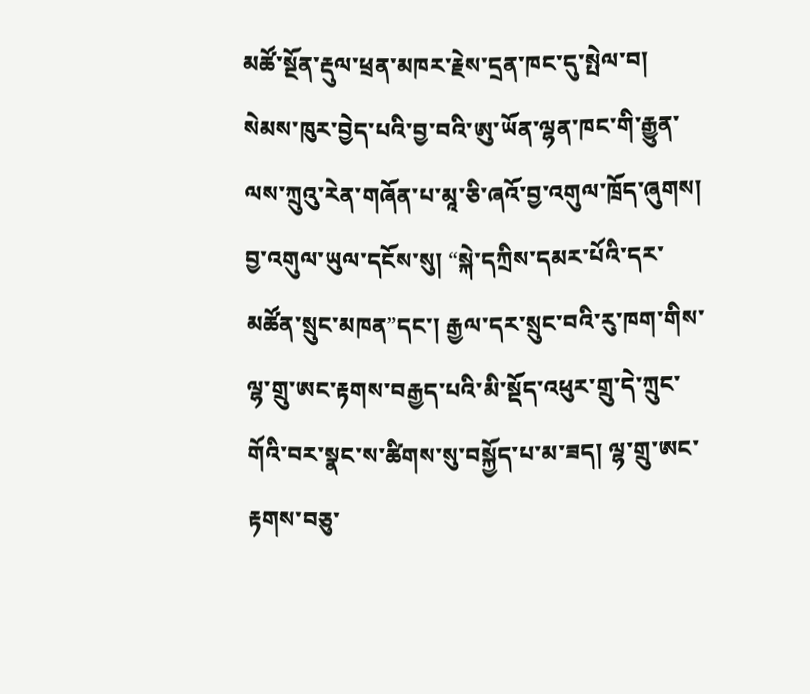མཚོ་སྔོན་རྡུལ་ཕྲན་མཁར་རྗེས་དྲན་ཁང་དུ་སྤེལ་བ།
སེམས་ཁུར་བྱེད་པའི་བྱ་བའི་ཨུ་ཡོན་ལྷན་ཁང་གི་རྒྱུན་ལས་ཀྲུའུ་རེན་གཞོན་པ་མཱ་ཅི་ཞའོ་བྱ་འགུལ་ཁྲོད་ཞུགས། བྱ་འགུལ་ཡུལ་དངོས་སུ། “སྐེ་དཀྲིས་དམར་པོའི་དར་མཚོན་སྲུང་མཁན”དང་། རྒྱལ་དར་སྲུང་བའི་རུ་ཁག་གིས་ལྷ་གྲུ་ཨང་རྟགས་བརྒྱད་པའི་མི་སྡོད་འཕུར་གྲུ་དེ་ཀྲུང་གོའི་བར་སྣང་ས་ཚིགས་སུ་བསྐྱོད་པ་མ་ཟད། ལྷ་གྲུ་ཨང་རྟགས་བཅུ་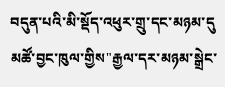བདུན་པའི་མི་སྡོད་འཕུར་གྲུ་དང་མཉམ་དུ
མཚོ་བྱང་ཁུལ་གྱིས"རྒྱལ་དར་མཉམ་སྒྲེང་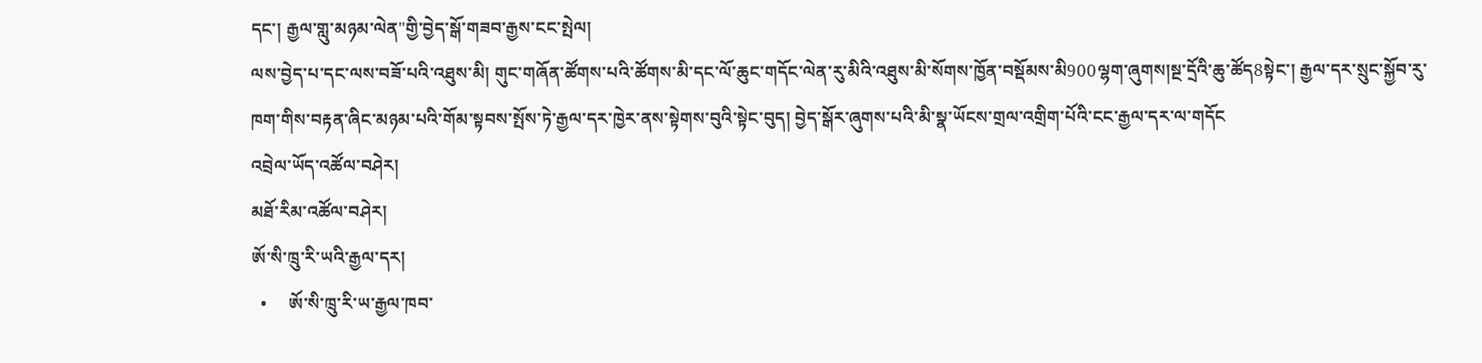དང་། རྒྱལ་གླུ་མཉམ་ལེན"གྱི་བྱེད་སྒོ་གཟབ་རྒྱས་ངང་སྤེལ།
ལས་བྱེད་པ་དང་ལས་བཟོ་པའི་འཐུས་མི། གུང་གཞོན་ཚོགས་པའི་ཚོགས་མི་དང་ལོ་ཆུང་གདོང་ལེན་རུ་མིའི་འཐུས་མི་སོགས་ཁྱོན་བསྡོམས་མི900ལྷག་ཞུགས།སྔ་དྲོའི་ཆུ་ཚོད8སྟེང་། རྒྱལ་དར་སྲུང་སྐྱོབ་རུ་ཁག་གིས་བརྟན་ཞིང་མཉམ་པའི་གོམ་སྟབས་སྤོས་ཏེ་རྒྱལ་དར་ཁྱེར་ནས་སྟེགས་བུའི་སྟེང་བུད། བྱེད་སྒོར་ཞུགས་པའི་མི་སྣ་ཡོངས་གྲལ་འགྲིག་པོའི་ངང་རྒྱལ་དར་ལ་གདོང
འབྲེལ་ཡོད་འཚོལ་བཤེར།
མཐོ་རིམ་འཚོལ་བཤེར།
ཨོ་སི་ཁྲུ་རི་ཡའི་རྒྱལ་དར།
  •     ཨོ་སི་ཁྲུ་རི་ཡ་རྒྱལ་ཁབ་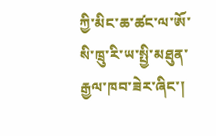ཀྱི་མིང་ཆ་ཚང་ལ་ཨོ་སི་ཁྲུ་རི་ཡ་སྤྱི་མཐུན་རྒྱལ་ཁབ་ཟེར་ཞིང་།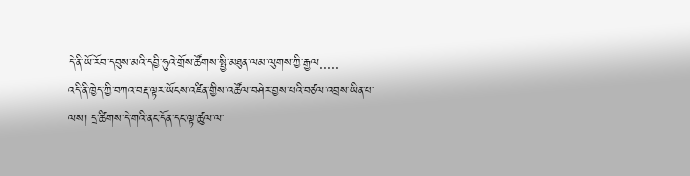དེ་ནི་ཡོ་རོབ་དབུས་མའི་དབྱི་ཧུའེ་གྲོས་ཚོགས་སྤྱི་མཐུན་ལམ་ལུགས་ཀྱི་རྒྱལ.....
འདི་ནི་ཁྱེད་ཀྱི་བཀའ་བརྡ་ལྟར་ཡོངས་འཛིན་གྱིས་འཚོལ་བཤེར་བྱས་པའི་བཙལ་འབྲས་ཡིན་པ་ལས། དྲ་ཚིགས་དེ་གའི་ནང་དོན་དང་ལྟ་ཚུལ་ལ་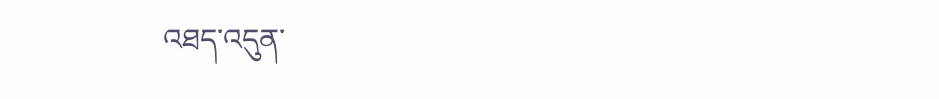འཐད་འདུན་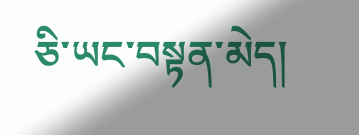ཅི་ཡང་བསྟན་མེད།